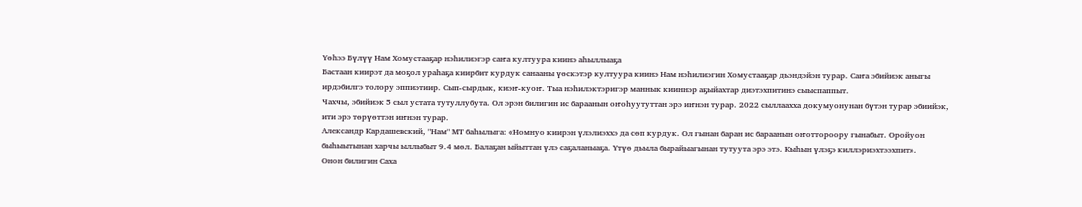Үөһээ Бүлүү Нам Хомустааҕар нэһилиэгэр саҥа култуура киинэ аһыллыаҕа
Бастаан киирэт да моҕол ураһаҕа киирбит курдук санааны үөскэтэр култуура киинэ Нам нэһилиэгин Хомустааҕар дьэндэйэн турар. Саҥа эбийиэк аныгы ирдэбилгэ толору эппиэтиир. Сып-сырдык, киэҥ-куоҥ. Тыа нэһилэктэригэр маннык кииннэр аҕыйахтар диэтэхпитинэ сыыспаппыт.
Чахчы, эбийиэк 5 сыл устата тутуллубута. Ол эрэн билигин ис бараанын оҥоһуутуттан эрэ иҥнэн турар. 2022 сыллаахха докумуонунан бүтэн турар эбиийэк, ити эрэ төрүөттэн иҥнэн турар.
Александр Кардашевский, "Нам" МТ баһылыга: «Номнуо киирэн үлэлиэххэ да сөп курдук. Ол гынан баран ис бараанын оҥоттороору гынабыт. Оройуон быһыытынан харчы ыллыбыт 9.4 мөл. Балаҕан ыйыттан үлэ саҕаланыаҕа. Үтүө дьыла бырайыагынан тутуута эрэ этэ. Кыһын үлэҕэ киллэриэхтээхпит».
Онон билигин Саха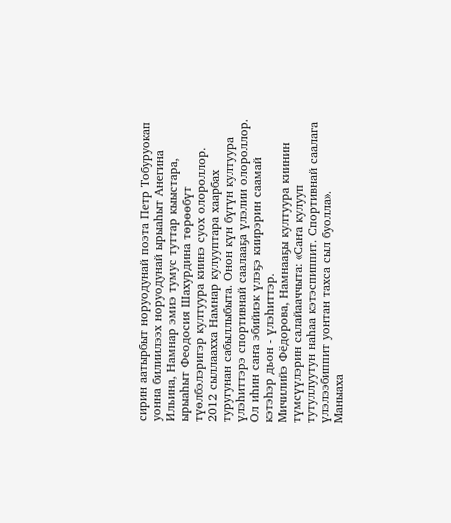сирин аатырбыт норуодунай поэта Петр Тобуруокап уонна билиилээх норуодунай ырыаһыт Анегина Ильина, Намнар эмиэ тумус туттар кыыстара, ырыаһыт Феодосия Шахурдина төрөөбүт түөлбэлэригэр култуура киинэ суох олороллор. 2012 сыллаахха Намнар кулууптара хаарбах туругунан сабыллыбыта. Онон күн бүгүн култуура үлэһиттэрэ спортивнай саалааҕа үлэлии олороллор. Ол иһин саҥа эбийиэк үлэҕэ киирэрин саамай кэтэһэр дьон - үлэһиттэр.
Мичилийэ Фёдорова, Намнааҕы култуура киинин түмсүүлэрин салайааччыта: «Саҥа кулууп тутуллуутун наһаа кэтэспиппит. Спортивнай саалага үлэлээбиппит уонтан тахса сыл буолла».
Маныаха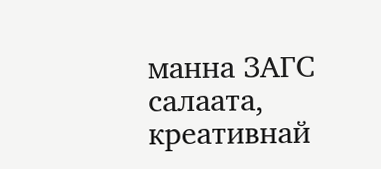манна ЗАГС салаата, креативнай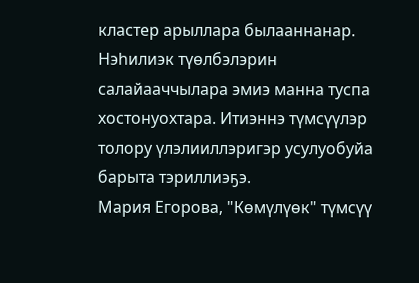кластер арыллара былааннанар. Нэһилиэк түөлбэлэрин салайааччылара эмиэ манна туспа хостонуохтара. Итиэннэ түмсүүлэр толору үлэлииллэригэр усулуобуйа барыта тэриллиэҕэ.
Мария Егорова, "Көмүлүөк" түмсүү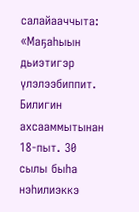салайааччыта: «Маҕаһыын дьиэтигэр үлэлээбиппит. Билигин ахсааммытынан 18-пыт. 30 сылы быһа нэһилиэккэ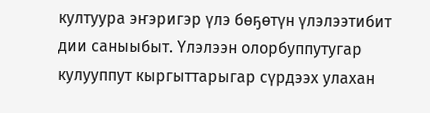култуура эҥэригэр үлэ бөҕөтүн үлэлээтибит дии саныыбыт. Үлэлээн олорбуппутугар кулууппут кыргыттарыгар сүрдээх улахан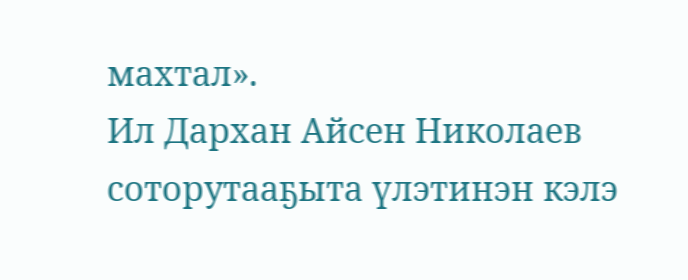махтал».
Ил Дархан Айсен Николаев соторутааҕыта үлэтинэн кэлэ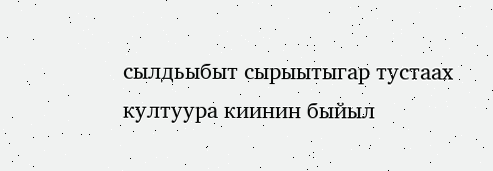сылдьыбыт сырыытыгар тустаах култуура киинин быйыл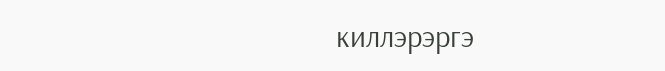киллэрэргэ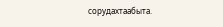сорудахтаабыта.